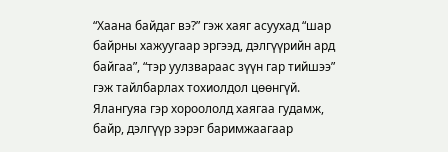“Хаана байдаг вэ?” гэж хаяг асуухад “шар байрны хажуугаар эргээд, дэлгүүрийн ард байгаа”, “тэр уулзвараас зүүн гар тийшээ” гэж тайлбарлах тохиолдол цөөнгүй. Ялангуяа гэр хороололд хаягаа гудамж, байр, дэлгүүр зэрэг баримжаагаар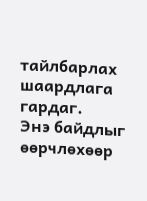тайлбарлах шаардлага гардаг.
Энэ байдлыг өөрчлөхөөр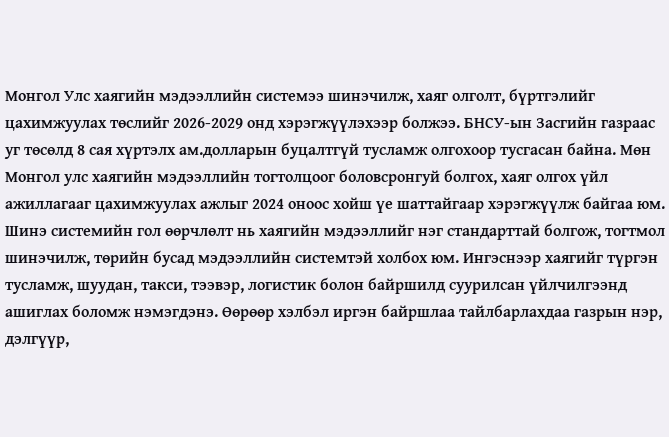Монгол Улс хаягийн мэдээллийн системээ шинэчилж, хаяг олголт, бүртгэлийг цахимжуулах төслийг 2026-2029 онд хэрэгжүүлэхээр болжээ. БНСУ-ын Засгийн газраас уг төсөлд 8 сая хүртэлх ам.долларын буцалтгүй тусламж олгохоор тусгасан байна. Мөн Монгол улс хаягийн мэдээллийн тогтолцоог боловсронгуй болгох, хаяг олгох үйл ажиллагааг цахимжуулах ажлыг 2024 оноос хойш үе шаттайгаар хэрэгжүүлж байгаа юм.
Шинэ системийн гол өөрчлөлт нь хаягийн мэдээллийг нэг стандарттай болгож, тогтмол шинэчилж, төрийн бусад мэдээллийн системтэй холбох юм. Ингэснээр хаягийг түргэн тусламж, шуудан, такси, тээвэр, логистик болон байршилд суурилсан үйлчилгээнд ашиглах боломж нэмэгдэнэ. Өөрөөр хэлбэл иргэн байршлаа тайлбарлахдаа газрын нэр, дэлгүүр,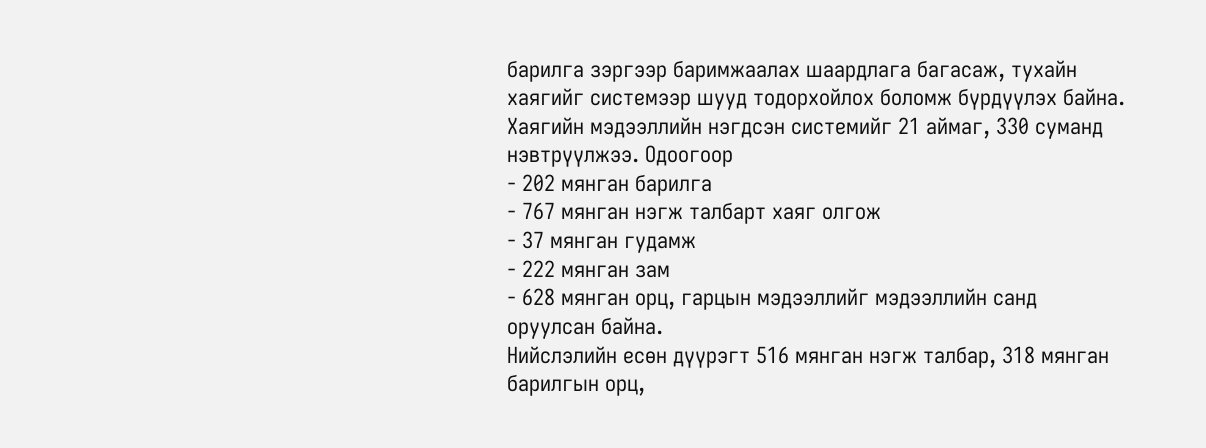барилга зэргээр баримжаалах шаардлага багасаж, тухайн хаягийг системээр шууд тодорхойлох боломж бүрдүүлэх байна.
Хаягийн мэдээллийн нэгдсэн системийг 21 аймаг, 330 суманд нэвтрүүлжээ. Одоогоор
- 202 мянган барилга
- 767 мянган нэгж талбарт хаяг олгож
- 37 мянган гудамж
- 222 мянган зам
- 628 мянган орц, гарцын мэдээллийг мэдээллийн санд оруулсан байна.
Нийслэлийн есөн дүүрэгт 516 мянган нэгж талбар, 318 мянган барилгын орц,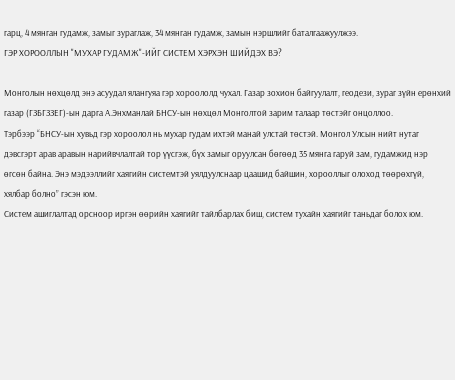гарц, 4 мянган гудамж, замыг зураглаж, 34 мянган гудамж, замын нэршлийг баталгаажуулжээ.
ГЭР ХОРООЛЛЫН "МУХАР ГУДАМЖ"-ИЙГ СИСТЕМ ХЭРХЭН ШИЙДЭХ ВЭ?

Монголын нөхцөлд энэ асуудал ялангуяа гэр хороололд чухал. Газар зохион байгуулалт, геодези, зураг зүйн ерөнхий газар (ГЗБГЗЗЕГ)-ын дарга А.Энхманлай БНСУ-ын нөхцөл Монголтой зарим талаар төстэйг онцоллоо.
Тэрбээр “БНСУ-ын хувьд гэр хороолол нь мухар гудам ихтэй манай улстай төстэй. Монгол Улсын нийт нутаг дэвсгэрт арав аравын нарийвчлалтай тор үүсгэж, бүх замыг оруулсан бөгөөд 35 мянга гаруй зам, гудамжид нэр өгсөн байна. Энэ мэдээллийг хаягийн системтэй уялдуулснаар цаашид байшин, хорооллыг олоход төөрөхгүй, хялбар болно” гэсэн юм.
Систем ашиглалтад орсноор иргэн өөрийн хаягийг тайлбарлах биш, систем тухайн хаягийг таньдаг болох юм.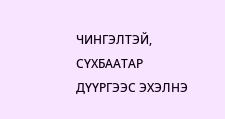ЧИНГЭЛТЭЙ, СҮХБААТАР ДҮҮРГЭЭС ЭХЭЛНЭ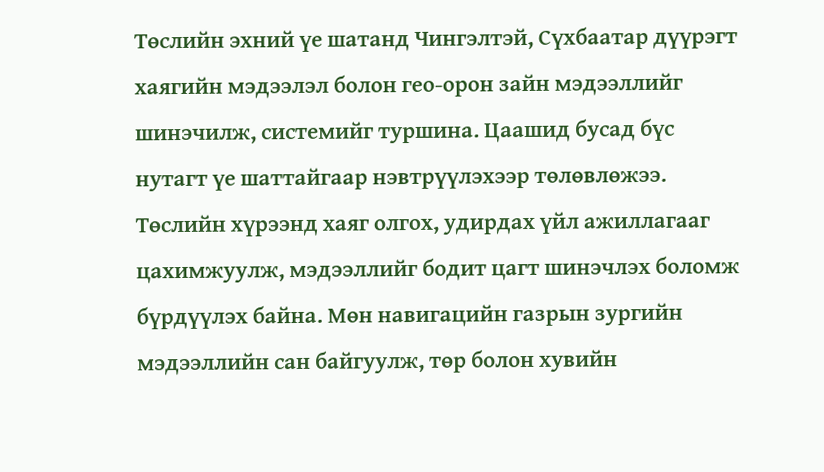Төслийн эхний үе шатанд Чингэлтэй, Сүхбаатар дүүрэгт хаягийн мэдээлэл болон гео-орон зайн мэдээллийг шинэчилж, системийг туршина. Цаашид бусад бүс нутагт үе шаттайгаар нэвтрүүлэхээр төлөвлөжээ.
Төслийн хүрээнд хаяг олгох, удирдах үйл ажиллагааг цахимжуулж, мэдээллийг бодит цагт шинэчлэх боломж бүрдүүлэх байна. Мөн навигацийн газрын зургийн мэдээллийн сан байгуулж, төр болон хувийн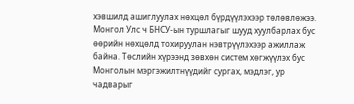хэвшилд ашиглуулах нөхцөл бүрдүүлэхээр төлөвлөжээ.
Монгол Улс ч БНСУ-ын туршлагыг шууд хуулбарлах бус өөрийн нөхцөлд тохируулан нэвтрүүлэхээр ажиллаж байна. Төслийн хүрээнд зөвхөн систем хөгжүүлэх бус Монголын мэргэжилтнүүдийг сургах, мэдлэг, ур чадварыг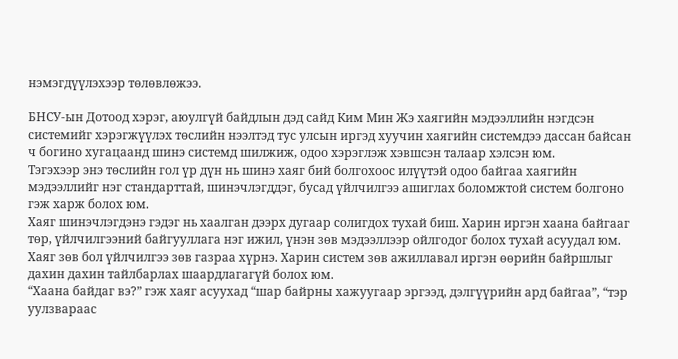нэмэгдүүлэхээр төлөвлөжээ.

БНСУ-ын Дотоод хэрэг, аюулгүй байдлын дэд сайд Ким Мин Жэ хаягийн мэдээллийн нэгдсэн системийг хэрэгжүүлэх төслийн нээлтэд тус улсын иргэд хуучин хаягийн системдээ дассан байсан ч богино хугацаанд шинэ системд шилжиж, одоо хэрэглэж хэвшсэн талаар хэлсэн юм.
Тэгэхээр энэ төслийн гол үр дүн нь шинэ хаяг бий болгохоос илүүтэй одоо байгаа хаягийн мэдээллийг нэг стандарттай, шинэчлэгддэг, бусад үйлчилгээ ашиглах боломжтой систем болгоно гэж харж болох юм.
Хаяг шинэчлэгдэнэ гэдэг нь хаалган дээрх дугаар солигдох тухай биш. Харин иргэн хаана байгааг төр, үйлчилгээний байгууллага нэг ижил, үнэн зөв мэдээллээр ойлгодог болох тухай асуудал юм. Хаяг зөв бол үйлчилгээ зөв газраа хүрнэ. Харин систем зөв ажиллавал иргэн өөрийн байршлыг дахин дахин тайлбарлах шаардлагагүй болох юм.
“Хаана байдаг вэ?” гэж хаяг асуухад “шар байрны хажуугаар эргээд, дэлгүүрийн ард байгаа”, “тэр уулзвараас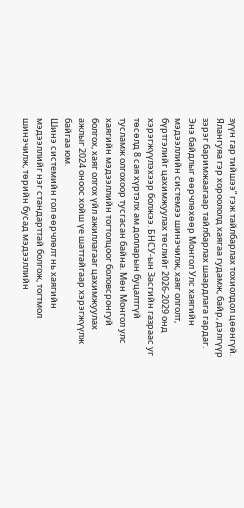зүүн гар тийшээ” гэж тайлбарлах тохиолдол цөөнгүй. Ялангуяа гэр хороололд хаягаа гудамж, байр, дэлгүүр зэрэг баримжаагаар тайлбарлах шаардлага гардаг.
Энэ байдлыг өөрчлөхөөр Монгол Улс хаягийн мэдээллийн системээ шинэчилж, хаяг олголт, бүртгэлийг цахимжуулах төслийг 2026-2029 онд хэрэгжүүлэхээр болжээ. БНСУ-ын Засгийн газраас уг төсөлд 8 сая хүртэлх ам.долларын буцалтгүй тусламж олгохоор тусгасан байна. Мөн Монгол улс хаягийн мэдээллийн тогтолцоог боловсронгуй болгох, хаяг олгох үйл ажиллагааг цахимжуулах ажлыг 2024 оноос хойш үе шаттайгаар хэрэгжүүлж байгаа юм.
Шинэ системийн гол өөрчлөлт нь хаягийн мэдээллийг нэг стандарттай болгож, тогтмол шинэчилж, төрийн бусад мэдээллийн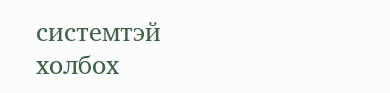системтэй холбох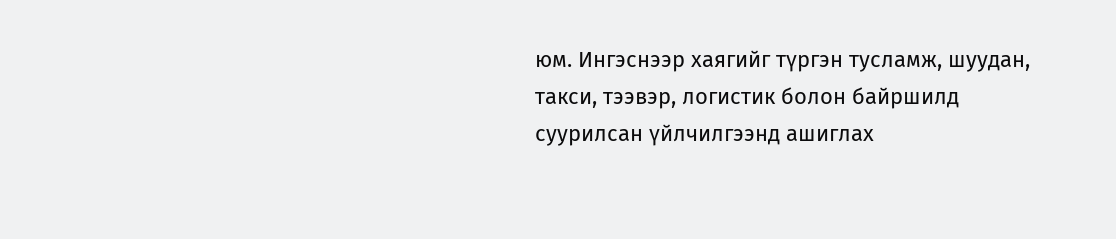юм. Ингэснээр хаягийг түргэн тусламж, шуудан, такси, тээвэр, логистик болон байршилд суурилсан үйлчилгээнд ашиглах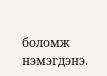боломж нэмэгдэнэ.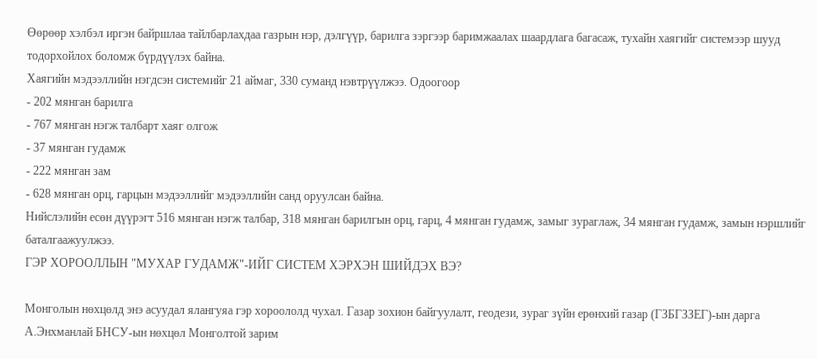Өөрөөр хэлбэл иргэн байршлаа тайлбарлахдаа газрын нэр, дэлгүүр, барилга зэргээр баримжаалах шаардлага багасаж, тухайн хаягийг системээр шууд тодорхойлох боломж бүрдүүлэх байна.
Хаягийн мэдээллийн нэгдсэн системийг 21 аймаг, 330 суманд нэвтрүүлжээ. Одоогоор
- 202 мянган барилга
- 767 мянган нэгж талбарт хаяг олгож
- 37 мянган гудамж
- 222 мянган зам
- 628 мянган орц, гарцын мэдээллийг мэдээллийн санд оруулсан байна.
Нийслэлийн есөн дүүрэгт 516 мянган нэгж талбар, 318 мянган барилгын орц, гарц, 4 мянган гудамж, замыг зураглаж, 34 мянган гудамж, замын нэршлийг баталгаажуулжээ.
ГЭР ХОРООЛЛЫН "МУХАР ГУДАМЖ"-ИЙГ СИСТЕМ ХЭРХЭН ШИЙДЭХ ВЭ?

Монголын нөхцөлд энэ асуудал ялангуяа гэр хороололд чухал. Газар зохион байгуулалт, геодези, зураг зүйн ерөнхий газар (ГЗБГЗЗЕГ)-ын дарга А.Энхманлай БНСУ-ын нөхцөл Монголтой зарим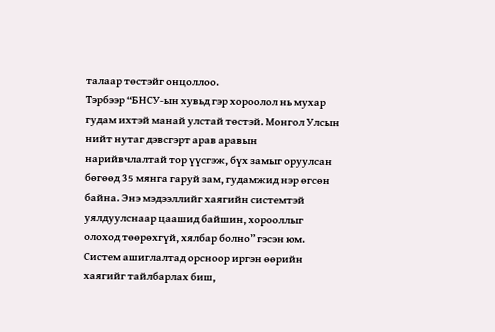талаар төстэйг онцоллоо.
Тэрбээр “БНСУ-ын хувьд гэр хороолол нь мухар гудам ихтэй манай улстай төстэй. Монгол Улсын нийт нутаг дэвсгэрт арав аравын нарийвчлалтай тор үүсгэж, бүх замыг оруулсан бөгөөд 35 мянга гаруй зам, гудамжид нэр өгсөн байна. Энэ мэдээллийг хаягийн системтэй уялдуулснаар цаашид байшин, хорооллыг олоход төөрөхгүй, хялбар болно” гэсэн юм.
Систем ашиглалтад орсноор иргэн өөрийн хаягийг тайлбарлах биш,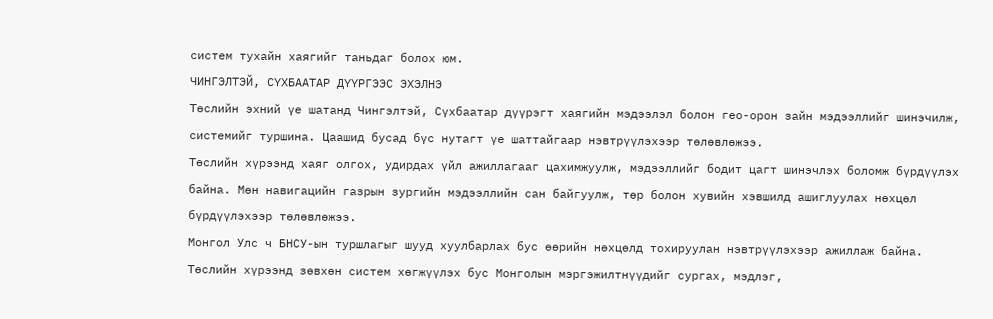систем тухайн хаягийг таньдаг болох юм.
ЧИНГЭЛТЭЙ, СҮХБААТАР ДҮҮРГЭЭС ЭХЭЛНЭ
Төслийн эхний үе шатанд Чингэлтэй, Сүхбаатар дүүрэгт хаягийн мэдээлэл болон гео-орон зайн мэдээллийг шинэчилж, системийг туршина. Цаашид бусад бүс нутагт үе шаттайгаар нэвтрүүлэхээр төлөвлөжээ.
Төслийн хүрээнд хаяг олгох, удирдах үйл ажиллагааг цахимжуулж, мэдээллийг бодит цагт шинэчлэх боломж бүрдүүлэх байна. Мөн навигацийн газрын зургийн мэдээллийн сан байгуулж, төр болон хувийн хэвшилд ашиглуулах нөхцөл бүрдүүлэхээр төлөвлөжээ.
Монгол Улс ч БНСУ-ын туршлагыг шууд хуулбарлах бус өөрийн нөхцөлд тохируулан нэвтрүүлэхээр ажиллаж байна. Төслийн хүрээнд зөвхөн систем хөгжүүлэх бус Монголын мэргэжилтнүүдийг сургах, мэдлэг,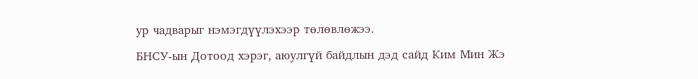ур чадварыг нэмэгдүүлэхээр төлөвлөжээ.

БНСУ-ын Дотоод хэрэг, аюулгүй байдлын дэд сайд Ким Мин Жэ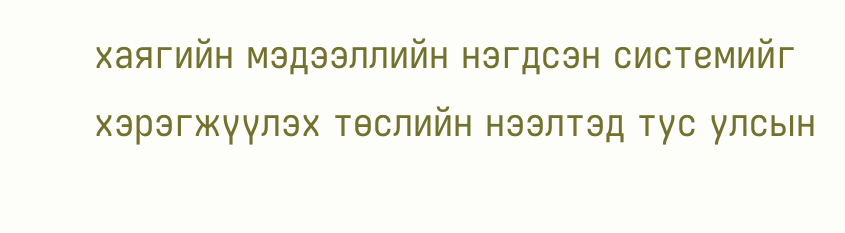хаягийн мэдээллийн нэгдсэн системийг хэрэгжүүлэх төслийн нээлтэд тус улсын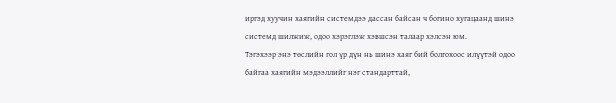иргэд хуучин хаягийн системдээ дассан байсан ч богино хугацаанд шинэ системд шилжиж, одоо хэрэглэж хэвшсэн талаар хэлсэн юм.
Тэгэхээр энэ төслийн гол үр дүн нь шинэ хаяг бий болгохоос илүүтэй одоо байгаа хаягийн мэдээллийг нэг стандарттай,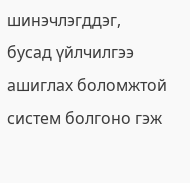шинэчлэгддэг, бусад үйлчилгээ ашиглах боломжтой систем болгоно гэж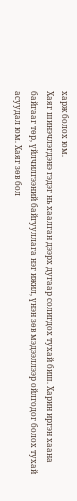харж болох юм.
Хаяг шинэчлэгдэнэ гэдэг нь хаалган дээрх дугаар солигдох тухай биш. Харин иргэн хаана байгааг төр, үйлчилгээний байгууллага нэг ижил, үнэн зөв мэдээллээр ойлгодог болох тухай асуудал юм. Хаяг зөв бол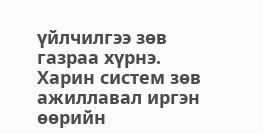үйлчилгээ зөв газраа хүрнэ. Харин систем зөв ажиллавал иргэн өөрийн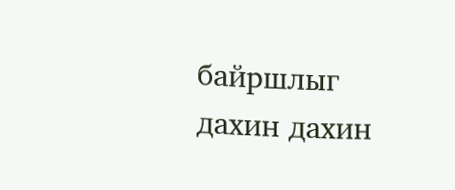байршлыг дахин дахин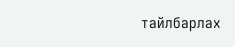тайлбарлах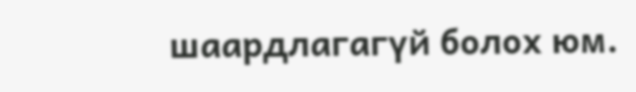шаардлагагүй болох юм.